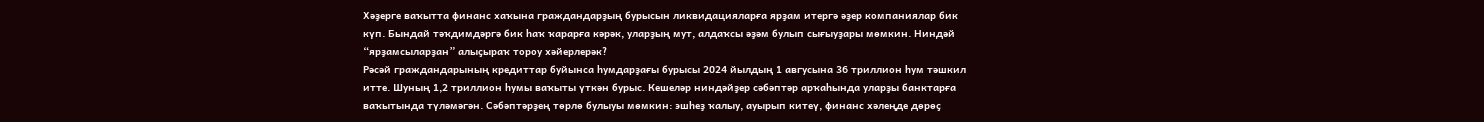Хәҙерге ваҡытта финанс хаҡына граждандарҙың бурысын ликвидацияларға ярҙам итергә әҙер компаниялар бик күп. Бындай тәҡдимдәргә бик һаҡ ҡарарға кәрәк, уларҙың мут, алдаҡсы әҙәм булып сығыуҙары мөмкин. Ниндәй “ярҙамсыларҙан” алыҫыраҡ тороу хәйерлерәк?
Рәсәй граждандарының кредиттар буйынса һумдарҙағы бурысы 2024 йылдың 1 авгусына 36 триллион һум тәшкил итте. Шуның 1,2 триллион һумы ваҡыты үткән бурыс. Кешеләр ниндәйҙер сәбәптәр арҡаһында уларҙы банктарға ваҡытында түләмәгән. Сәбәптәрҙең төрлө булыуы мөмкин: эшһеҙ ҡалыу, ауырып китеү, финанс хәлеңде дөрөҫ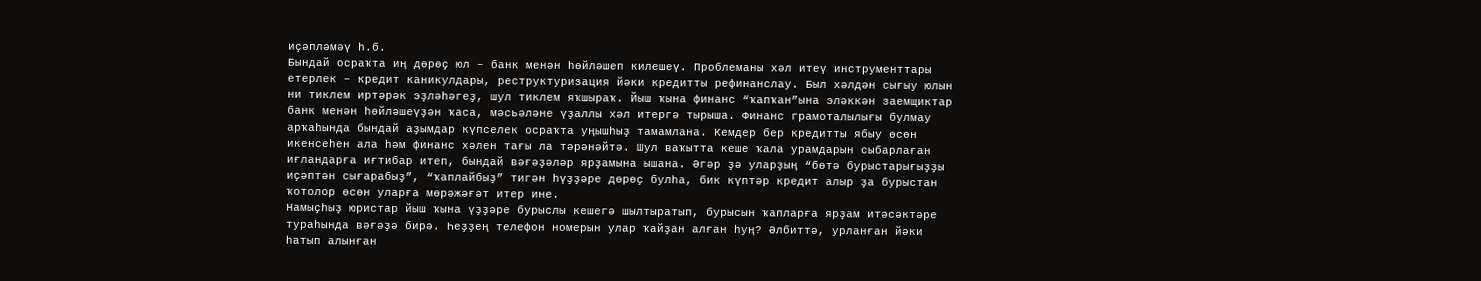иҫәпләмәү һ.б.
Бындай осраҡта иң дөрөҫ юл – банк менән һөйләшеп килешеү. Проблеманы хәл итеү инструменттары етерлек – кредит каникулдары, реструктуризация йәки кредитты рефинанслау. Был хәлдән сығыу юлын ни тиклем иртәрәк эҙләһәгеҙ, шул тиклем яҡшыраҡ. Йыш ҡына финанс “ҡапҡан”ына эләккән заемщиктар банк менән һөйләшеүҙән ҡаса, мәсьәләне үҙаллы хәл итергә тырыша. Финанс грамоталылығы булмау арҡаһында бындай аҙымдар күпселек осраҡта уңышһыҙ тамамлана. Кемдер бер кредитты ябыу өсөн икенсеһен ала һәм финанс хәлен тағы ла тәрәнәйтә. Шул ваҡытта кеше ҡала урамдарын сыбарлаған иғландарға иғтибар итеп, бындай вәғәҙәләр ярҙамына ышана. Әгәр ҙә уларҙың “бөтә бурыстарығыҙҙы иҫәптән сығарабыҙ”, “ҡаплайбыҙ” тигән һүҙҙәре дөрөҫ булһа, бик күптәр кредит алыр ҙа бурыстан ҡотолор өсөн уларға мөрәжәғәт итер ине.
Намыҫһыҙ юристар йыш ҡына үҙҙәре бурыслы кешегә шылтыратып, бурысын ҡапларға ярҙам итәсәктәре тураһында вәғәҙә бирә. Һеҙҙең телефон номерын улар ҡайҙан алған һуң? Әлбиттә, урланған йәки һатып алынған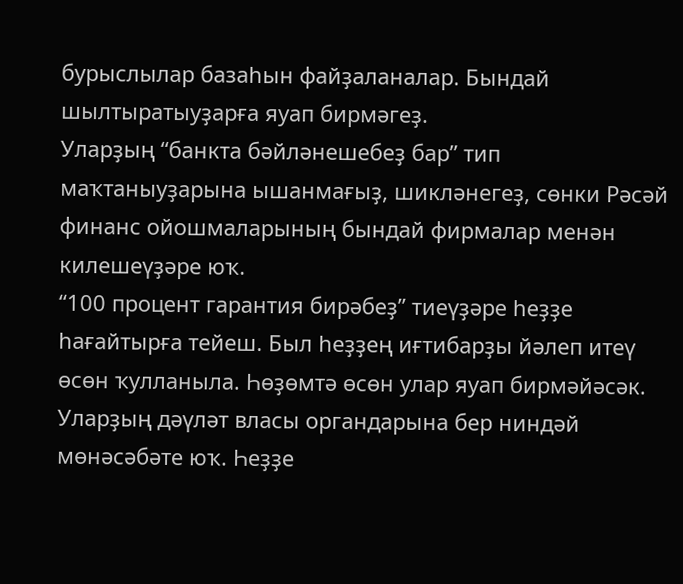бурыслылар базаһын файҙаланалар. Бындай шылтыратыуҙарға яуап бирмәгеҙ.
Уларҙың “банкта бәйләнешебеҙ бар” тип маҡтаныуҙарына ышанмағыҙ, шикләнегеҙ, сөнки Рәсәй финанс ойошмаларының бындай фирмалар менән килешеүҙәре юҡ.
“100 процент гарантия бирәбеҙ” тиеүҙәре һеҙҙе һағайтырға тейеш. Был һеҙҙең иғтибарҙы йәлеп итеү өсөн ҡулланыла. Һөҙөмтә өсөн улар яуап бирмәйәсәк. Уларҙың дәүләт власы органдарына бер ниндәй мөнәсәбәте юҡ. Һеҙҙе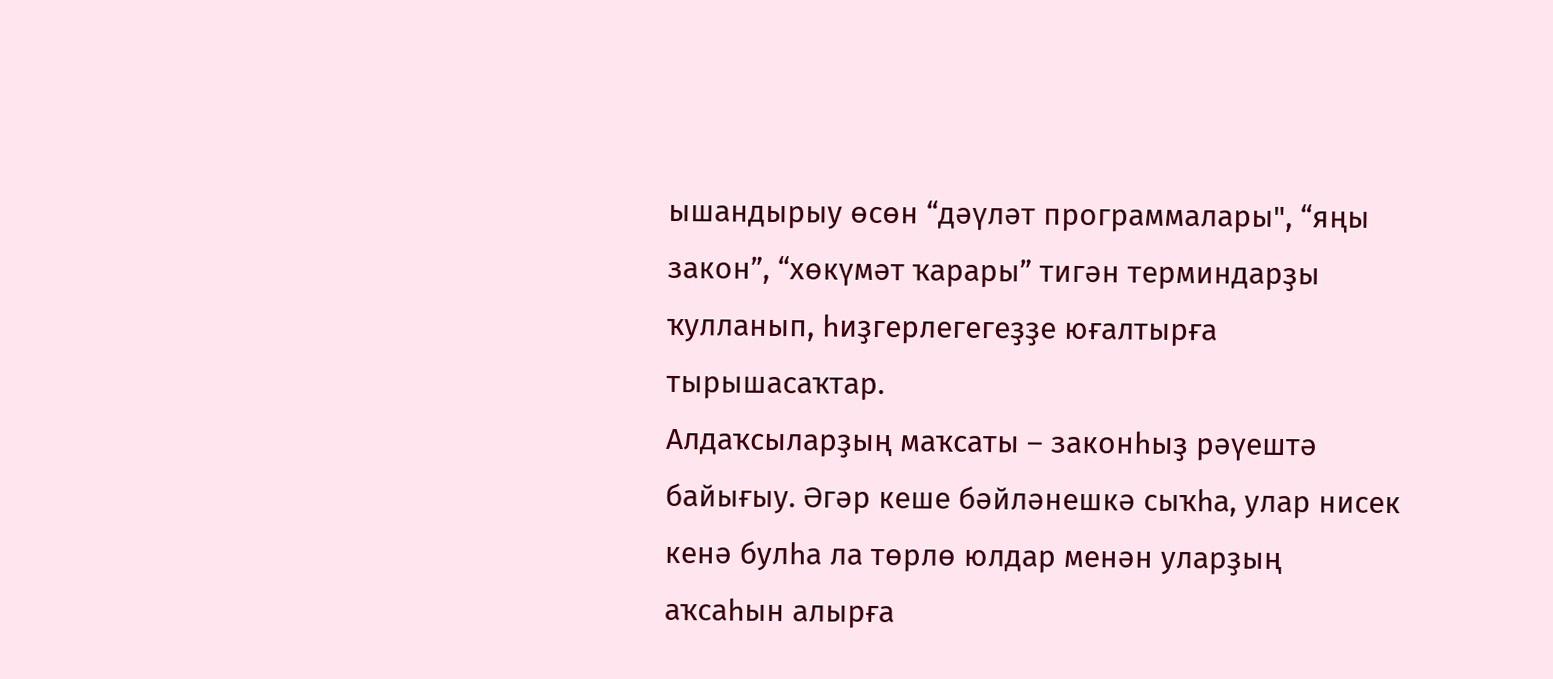ышандырыу өсөн “дәүләт программалары", “яңы закон”, “хөкүмәт ҡарары” тигән терминдарҙы ҡулланып, һиҙгерлегегеҙҙе юғалтырға тырышасаҡтар.
Алдаҡсыларҙың маҡсаты – законһыҙ рәүештә байығыу. Әгәр кеше бәйләнешкә сыҡһа, улар нисек кенә булһа ла төрлө юлдар менән уларҙың аҡсаһын алырға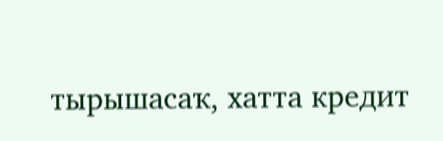тырышасаҡ, хатта кредит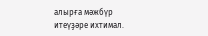алырға мәжбүр итеүҙәре ихтимал.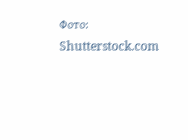Фото: Shutterstock.com